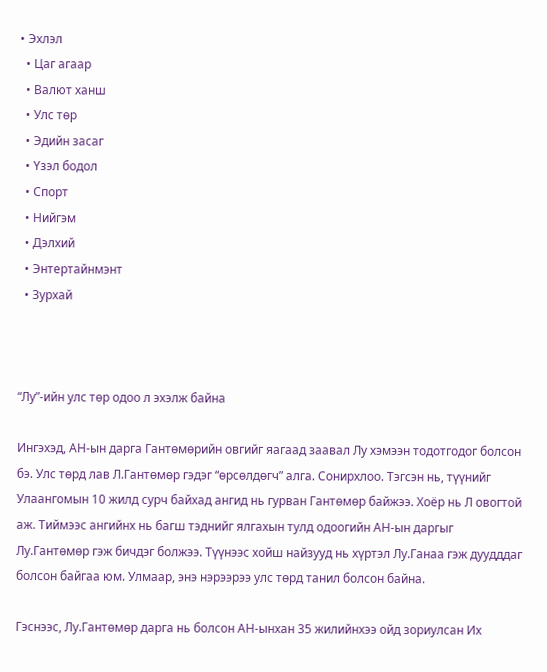• Эхлэл
  • Цаг агаар
  • Валют ханш
  • Улс төр
  • Эдийн засаг
  • Үзэл бодол
  • Спорт
  • Нийгэм
  • Дэлхий
  • Энтертайнмэнт
  • Зурхай



“Лу”-ийн улс төр одоо л эхэлж байна

Ингэхэд, АН-ын дарга Гантөмөрийн овгийг яагаад заавал Лу хэмээн тодотгодог болсон бэ. Улс төрд лав Л.Гантөмөр гэдэг “өрсөлдөгч” алга. Сонирхлоо. Тэгсэн нь, түүнийг Улаангомын 10 жилд сурч байхад ангид нь гурван Гантөмөр байжээ. Хоёр нь Л овогтой аж. Тиймээс ангийнх нь багш тэднийг ялгахын тулд одоогийн АН-ын даргыг Лу.Гантөмөр гэж бичдэг болжээ. Түүнээс хойш найзууд нь хүртэл Лу.Ганаа гэж дуудддаг болсон байгаа юм. Улмаар, энэ нэрээрээ улс төрд танил болсон байна.

Гэснээс, Лу.Гантөмөр дарга нь болсон АН-ынхан 35 жилийнхээ ойд зориулсан Их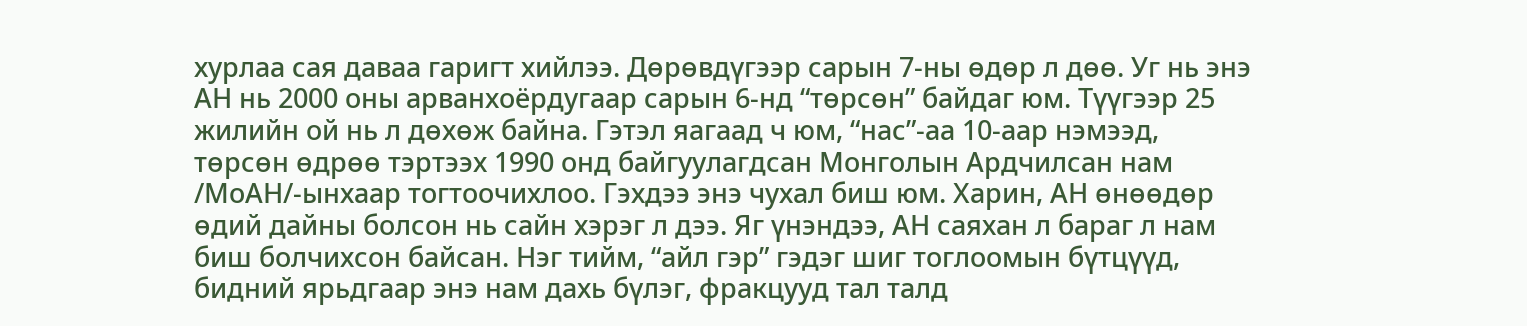хурлаа сая даваа гаригт хийлээ. Дөрөвдүгээр сарын 7-ны өдөр л дөө. Уг нь энэ АН нь 2000 оны арванхоёрдугаар сарын 6-нд “төрсөн” байдаг юм. Түүгээр 25 жилийн ой нь л дөхөж байна. Гэтэл яагаад ч юм, “нас”-аа 10-аар нэмээд, төрсөн өдрөө тэртээх 1990 онд байгуулагдсан Монголын Ардчилсан нам /МоАН/-ынхаар тогтоочихлоо. Гэхдээ энэ чухал биш юм. Харин, АН өнөөдөр өдий дайны болсон нь сайн хэрэг л дээ. Яг үнэндээ, АН саяхан л бараг л нам биш болчихсон байсан. Нэг тийм, “айл гэр” гэдэг шиг тоглоомын бүтцүүд, бидний ярьдгаар энэ нам дахь бүлэг, фракцууд тал талд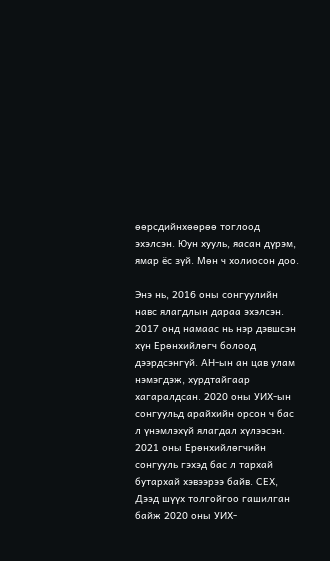өөрсдийнхөөрөө тоглоод эхэлсэн. Юун хууль, яасан дүрэм, ямар ёс зүй. Мөн ч холиосон доо.

Энэ нь, 2016 оны сонгуулийн навс ялагдлын дараа эхэлсэн. 2017 онд намаас нь нэр дэвшсэн хүн Ерөнхийлөгч болоод дээрдсэнгүй. АН-ын ан цав улам нэмэгдэж, хурдтайгаар хагаралдсан. 2020 оны УИХ-ын сонгуульд арайхийн орсон ч бас л үнэмлэхүй ялагдал хүлээсэн. 2021 оны Ерөнхийлөгчийн сонгууль гэхэд бас л тархай бутархай хэвээрээ байв. СЕХ, Дээд шүүх толгойгоо гашилган байж 2020 оны УИХ-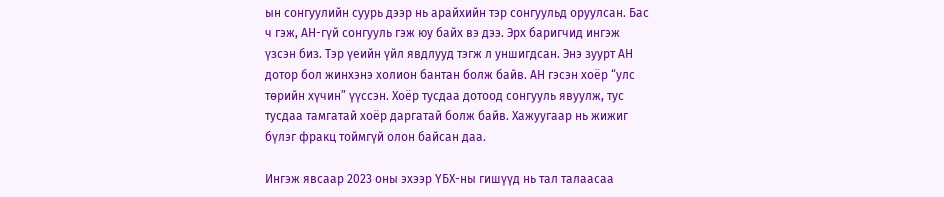ын сонгуулийн суурь дээр нь арайхийн тэр сонгуульд оруулсан. Бас ч гэж, АН-гүй сонгууль гэж юу байх вэ дээ. Эрх баригчид ингэж үзсэн биз. Тэр үеийн үйл явдлууд тэгж л уншигдсан. Энэ зуурт АН дотор бол жинхэнэ холион бантан болж байв. АН гэсэн хоёр “улс төрийн хүчин” үүссэн. Хоёр тусдаа дотоод сонгууль явуулж, тус тусдаа тамгатай хоёр даргатай болж байв. Хажуугаар нь жижиг бүлэг фракц тоймгүй олон байсан даа.

Ингэж явсаар 2023 оны эхээр ҮБХ-ны гишүүд нь тал талаасаа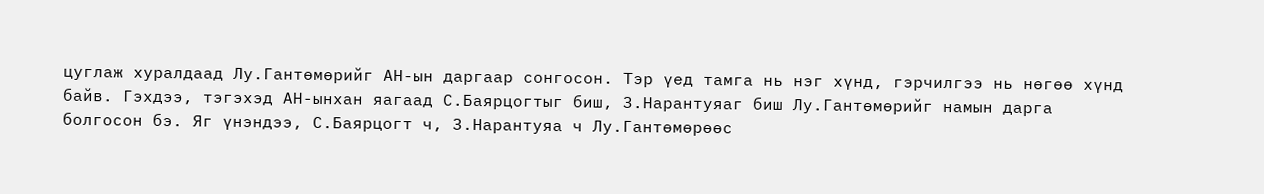цуглаж хуралдаад Лу.Гантөмөрийг АН-ын даргаар сонгосон. Тэр үед тамга нь нэг хүнд, гэрчилгээ нь нөгөө хүнд байв. Гэхдээ, тэгэхэд АН-ынхан яагаад С.Баярцогтыг биш, З.Нарантуяаг биш Лу.Гантөмөрийг намын дарга болгосон бэ. Яг үнэндээ, С.Баярцогт ч, З.Нарантуяа ч Лу.Гантөмөрөөс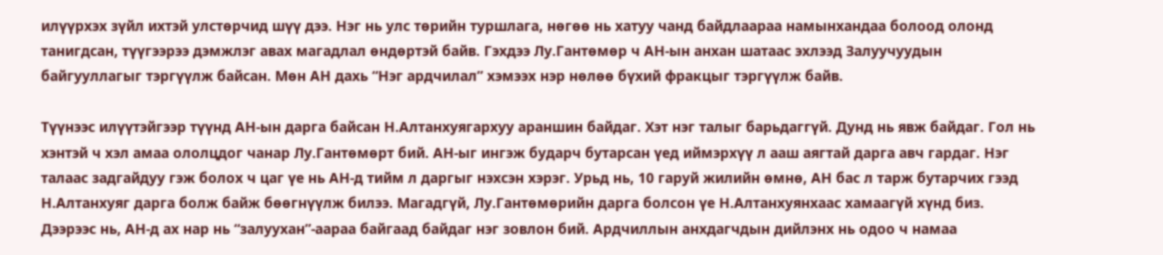илүүрхэх зүйл ихтэй улстөрчид шүү дээ. Нэг нь улс төрийн туршлага, нөгөө нь хатуу чанд байдлаараа намынхандаа болоод олонд танигдсан, түүгээрээ дэмжлэг авах магадлал өндөртэй байв. Гэхдээ Лу.Гантөмөр ч АН-ын анхан шатаас эхлээд Залуучуудын байгууллагыг тэргүүлж байсан. Мөн АН дахь “Нэг ардчилал” хэмээх нэр нөлөө бүхий фракцыг тэргүүлж байв.

Түүнээс илүүтэйгээр түүнд АН-ын дарга байсан Н.Алтанхуягархуу араншин байдаг. Хэт нэг талыг барьдаггүй. Дунд нь явж байдаг. Гол нь хэнтэй ч хэл амаа ололцдог чанар Лу.Гантөмөрт бий. АН-ыг ингэж бударч бутарсан үед иймэрхүү л ааш аягтай дарга авч гардаг. Нэг талаас задгайдуу гэж болох ч цаг үе нь АН-д тийм л даргыг нэхсэн хэрэг. Урьд нь, 10 гаруй жилийн өмнө, АН бас л тарж бутарчих гээд Н.Алтанхуяг дарга болж байж бөөгнүүлж билээ. Магадгүй, Лу.Гантөмөрийн дарга болсон үе Н.Алтанхуянхаас хамаагүй хүнд биз. Дээрээс нь, АН-д ах нар нь “залуухан”-аараа байгаад байдаг нэг зовлон бий. Ардчиллын анхдагчдын дийлэнх нь одоо ч намаа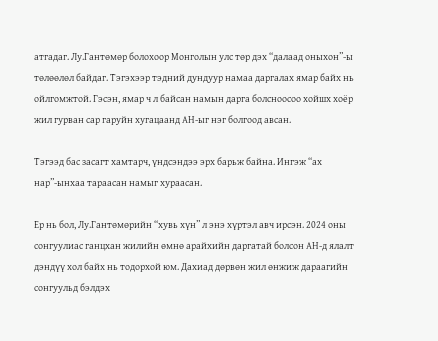атгадаг. Лу.Гантөмөр болохоор Монголын улс төр дэх “далаад оныхон”-ы төлөөлөл байдаг. Тэгэхээр тэдний дундуур намаа даргалах ямар байх нь ойлгомжтой. Гэсэн, ямар ч л байсан намын дарга болсноосоо хойшх хоёр жил гурван сар гаруйн хугацаанд АН-ыг нэг болгоод авсан.

Тэгээд бас засагт хамтарч, үндсэндээ эрх барьж байна. Ингэж “ах нар”-ынхаа тараасан намыг хураасан.

Ер нь бол, Лу.Гантөмөрийн “хувь хүн” л энэ хүртэл авч ирсэн. 2024 оны сонгуулиас ганцхан жилийн өмнө арайхийн даргатай болсон АН-д ялалт дэндүү хол байх нь тодорхой юм. Дахиад дөрвөн жил өнжиж дараагийн сонгуульд бэлдэх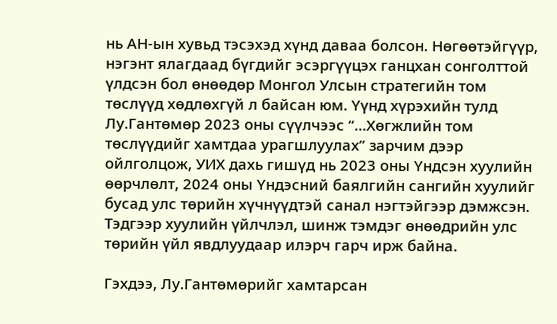нь АН-ын хувьд тэсэхэд хүнд даваа болсон. Нөгөөтэйгүүр, нэгэнт ялагдаад бүгдийг эсэргүүцэх ганцхан сонголттой үлдсэн бол өнөөдөр Монгол Улсын стратегийн том төслүүд хөдлөхгүй л байсан юм. Үүнд хүрэхийн тулд Лу.Гантөмөр 2023 оны сүүлчээс “…Хөгжлийн том төслүүдийг хамтдаа урагшлуулах” зарчим дээр ойлголцож, УИХ дахь гишүд нь 2023 оны Үндсэн хуулийн өөрчлөлт, 2024 оны Үндэсний баялгийн сангийн хуулийг бусад улс төрийн хүчнүүдтэй санал нэгтэйгээр дэмжсэн. Тэдгээр хуулийн үйлчлэл, шинж тэмдэг өнөөдрийн улс төрийн үйл явдлуудаар илэрч гарч ирж байна.

Гэхдээ, Лу.Гантөмөрийг хамтарсан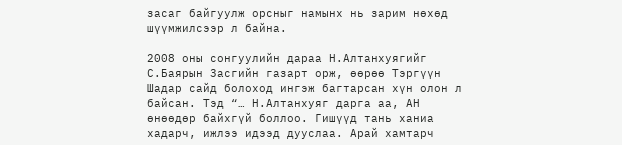засаг байгуулж орсныг намынх нь зарим нөхөд шүүмжилсээр л байна.

2008 оны сонгуулийн дараа Н.Алтанхуягийг С.Баярын Засгийн газарт орж, өөрөө Тэргүүн Шадар сайд болоход ингэж багтарсан хүн олон л байсан. Тэд “… Н.Алтанхуяг дарга аа, АН өнөөдөр байхгүй боллоо. Гишүүд тань ханиа хадарч, ижлээ идээд дууслаа. Арай хамтарч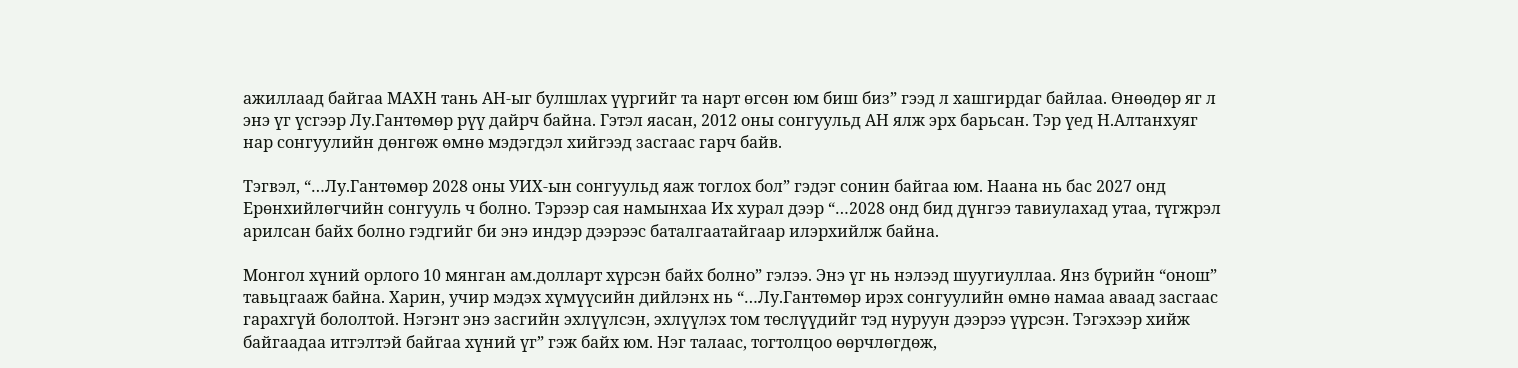ажиллаад байгаа МАХН тань АН-ыг булшлах үүргийг та нарт өгсөн юм биш биз” гээд л хашгирдаг байлаа. Өнөөдөр яг л энэ үг үсгээр Лу.Гантөмөр рүү дайрч байна. Гэтэл яасан, 2012 оны сонгуульд АН ялж эрх барьсан. Тэр үед Н.Алтанхуяг нар сонгуулийн дөнгөж өмнө мэдэгдэл хийгээд засгаас гарч байв.

Тэгвэл, “…Лу.Гантөмөр 2028 оны УИХ-ын сонгуульд яаж тоглох бол” гэдэг сонин байгаа юм. Наана нь бас 2027 онд Ерөнхийлөгчийн сонгууль ч болно. Тэрээр сая намынхаа Их хурал дээр “…2028 онд бид дүнгээ тавиулахад утаа, түгжрэл арилсан байх болно гэдгийг би энэ индэр дээрээс баталгаатайгаар илэрхийлж байна.

Монгол хүний орлого 10 мянган ам.долларт хүрсэн байх болно” гэлээ. Энэ үг нь нэлээд шуугиуллаа. Янз бүрийн “онош” тавьцгааж байна. Харин, учир мэдэх хүмүүсийн дийлэнх нь “…Лу.Гантөмөр ирэх сонгуулийн өмнө намаа аваад засгаас гарахгүй бололтой. Нэгэнт энэ засгийн эхлүүлсэн, эхлүүлэх том төслүүдийг тэд нуруун дээрээ үүрсэн. Тэгэхээр хийж байгаадаа итгэлтэй байгаа хүний үг” гэж байх юм. Нэг талаас, тогтолцоо өөрчлөгдөж,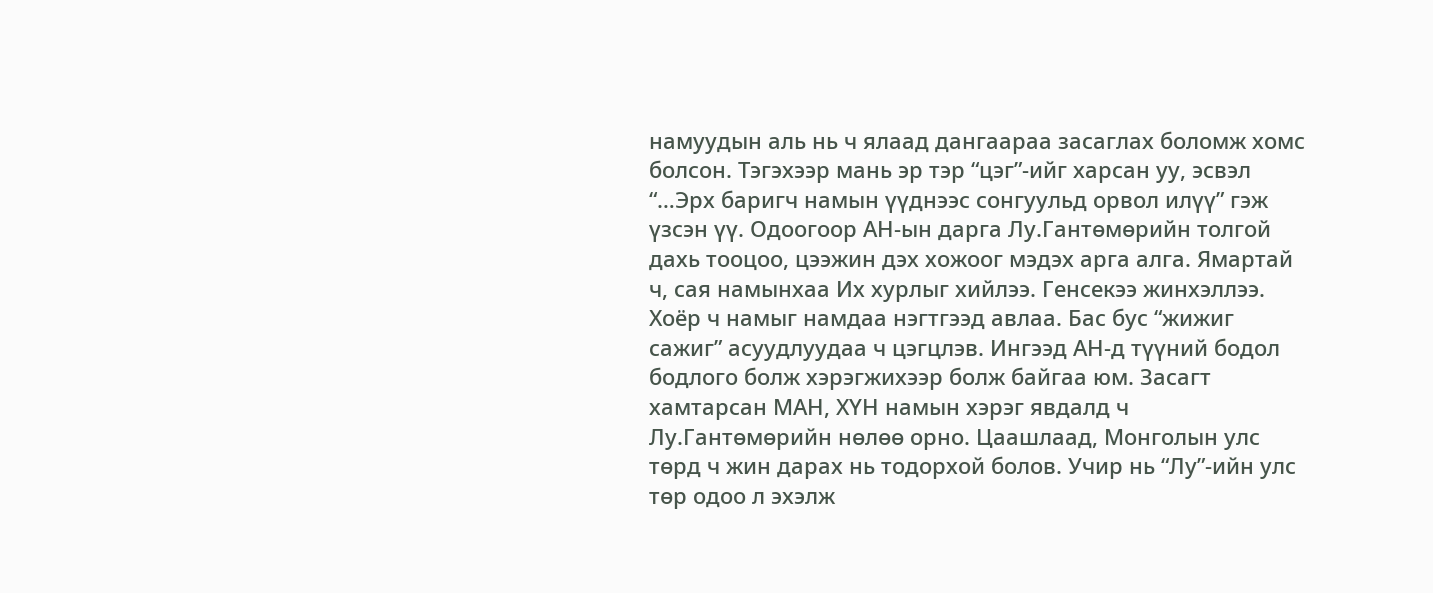намуудын аль нь ч ялаад дангаараа засаглах боломж хомс болсон. Тэгэхээр мань эр тэр “цэг”-ийг харсан уу, эсвэл “…Эрх баригч намын үүднээс сонгуульд орвол илүү” гэж үзсэн үү. Одоогоор АН-ын дарга Лу.Гантөмөрийн толгой дахь тооцоо, цээжин дэх хожоог мэдэх арга алга. Ямартай ч, сая намынхаа Их хурлыг хийлээ. Генсекээ жинхэллээ. Хоёр ч намыг намдаа нэгтгээд авлаа. Бас бус “жижиг сажиг” асуудлуудаа ч цэгцлэв. Ингээд АН-д түүний бодол бодлого болж хэрэгжихээр болж байгаа юм. Засагт хамтарсан МАН, ХҮН намын хэрэг явдалд ч Лу.Гантөмөрийн нөлөө орно. Цаашлаад, Монголын улс төрд ч жин дарах нь тодорхой болов. Учир нь “Лу”-ийн улс төр одоо л эхэлж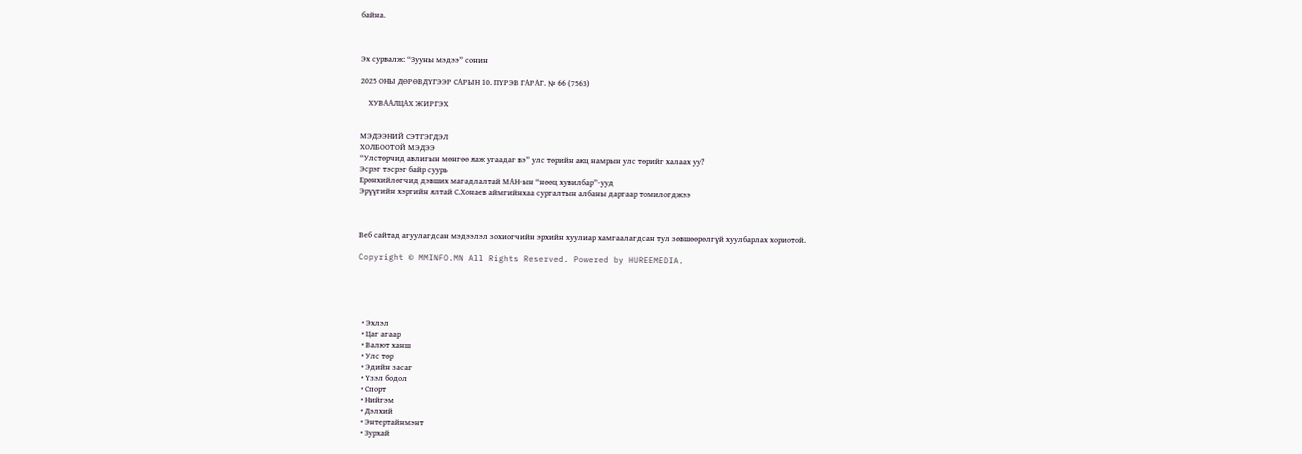байна.



Эх сурвалж: “Зууны мэдээ” сонин

2025 ОНЫ ДӨРӨВДҮГЭЭР САРЫН 10. ПҮРЭВ ГАРАГ. № 66 (7563)

    ХУВААЛЦАХ ЖИРГЭХ


МЭДЭЭНИЙ СЭТГЭГДЭЛ
ХОЛБООТОЙ МЭДЭЭ
“Улстөрчид авлигын мөнгөө яаж угаадаг вэ” улс төрийн акц намрын улс төрийг халаах уу?
Эсрэг тэсрэг байр суурь
Ерөнхийлөгчид дэвших магадлалтай МАН-ын “нөөц хувилбар”-ууд
Эрүүгийн хэргийн ялтай С.Хонаев аймгийнхаа сургалтын албаны даргаар томилогджээ



Веб сайтад агуулагдсан мэдээлэл зохиогчийн эрхийн хуулиар хамгаалагдсан тул зөвшөөрөлгүй хуулбарлах хориотой.

Copyright © MMINFO.MN All Rights Reserved. Powered by HUREEMEDIA.





  • Эхлэл
  • Цаг агаар
  • Валют ханш
  • Улс төр
  • Эдийн засаг
  • Үзэл бодол
  • Спорт
  • Нийгэм
  • Дэлхий
  • Энтертайнмэнт
  • Зурхай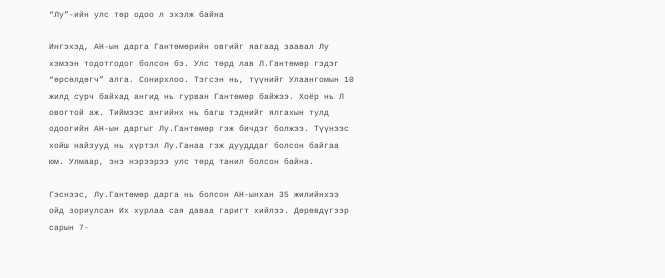“Лу”-ийн улс төр одоо л эхэлж байна

Ингэхэд, АН-ын дарга Гантөмөрийн овгийг яагаад заавал Лу хэмээн тодотгодог болсон бэ. Улс төрд лав Л.Гантөмөр гэдэг “өрсөлдөгч” алга. Сонирхлоо. Тэгсэн нь, түүнийг Улаангомын 10 жилд сурч байхад ангид нь гурван Гантөмөр байжээ. Хоёр нь Л овогтой аж. Тиймээс ангийнх нь багш тэднийг ялгахын тулд одоогийн АН-ын даргыг Лу.Гантөмөр гэж бичдэг болжээ. Түүнээс хойш найзууд нь хүртэл Лу.Ганаа гэж дуудддаг болсон байгаа юм. Улмаар, энэ нэрээрээ улс төрд танил болсон байна.

Гэснээс, Лу.Гантөмөр дарга нь болсон АН-ынхан 35 жилийнхээ ойд зориулсан Их хурлаа сая даваа гаригт хийлээ. Дөрөвдүгээр сарын 7-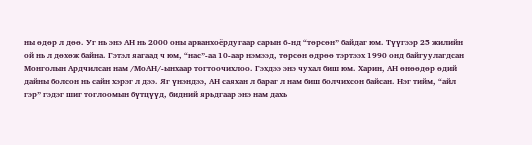ны өдөр л дөө. Уг нь энэ АН нь 2000 оны арванхоёрдугаар сарын 6-нд “төрсөн” байдаг юм. Түүгээр 25 жилийн ой нь л дөхөж байна. Гэтэл яагаад ч юм, “нас”-аа 10-аар нэмээд, төрсөн өдрөө тэртээх 1990 онд байгуулагдсан Монголын Ардчилсан нам /МоАН/-ынхаар тогтоочихлоо. Гэхдээ энэ чухал биш юм. Харин, АН өнөөдөр өдий дайны болсон нь сайн хэрэг л дээ. Яг үнэндээ, АН саяхан л бараг л нам биш болчихсон байсан. Нэг тийм, “айл гэр” гэдэг шиг тоглоомын бүтцүүд, бидний ярьдгаар энэ нам дахь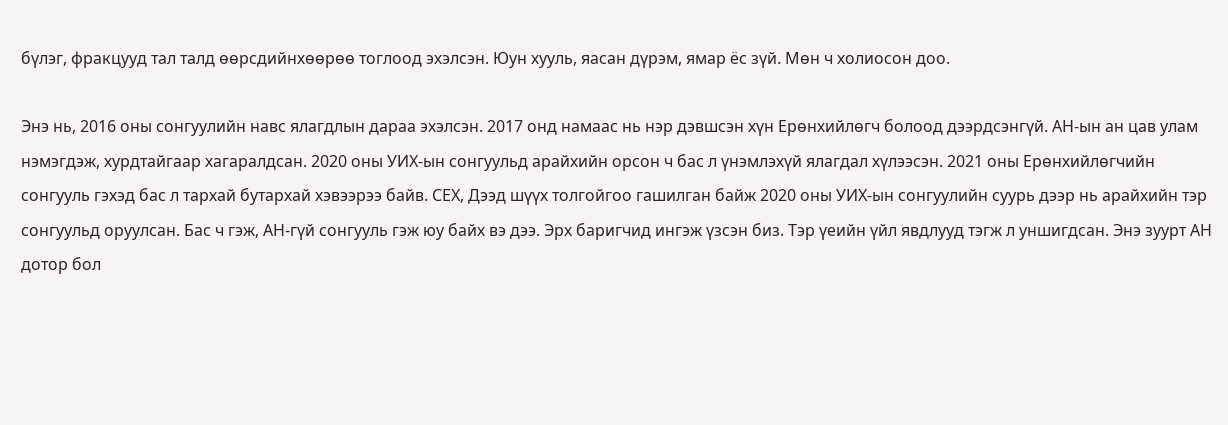бүлэг, фракцууд тал талд өөрсдийнхөөрөө тоглоод эхэлсэн. Юун хууль, яасан дүрэм, ямар ёс зүй. Мөн ч холиосон доо.

Энэ нь, 2016 оны сонгуулийн навс ялагдлын дараа эхэлсэн. 2017 онд намаас нь нэр дэвшсэн хүн Ерөнхийлөгч болоод дээрдсэнгүй. АН-ын ан цав улам нэмэгдэж, хурдтайгаар хагаралдсан. 2020 оны УИХ-ын сонгуульд арайхийн орсон ч бас л үнэмлэхүй ялагдал хүлээсэн. 2021 оны Ерөнхийлөгчийн сонгууль гэхэд бас л тархай бутархай хэвээрээ байв. СЕХ, Дээд шүүх толгойгоо гашилган байж 2020 оны УИХ-ын сонгуулийн суурь дээр нь арайхийн тэр сонгуульд оруулсан. Бас ч гэж, АН-гүй сонгууль гэж юу байх вэ дээ. Эрх баригчид ингэж үзсэн биз. Тэр үеийн үйл явдлууд тэгж л уншигдсан. Энэ зуурт АН дотор бол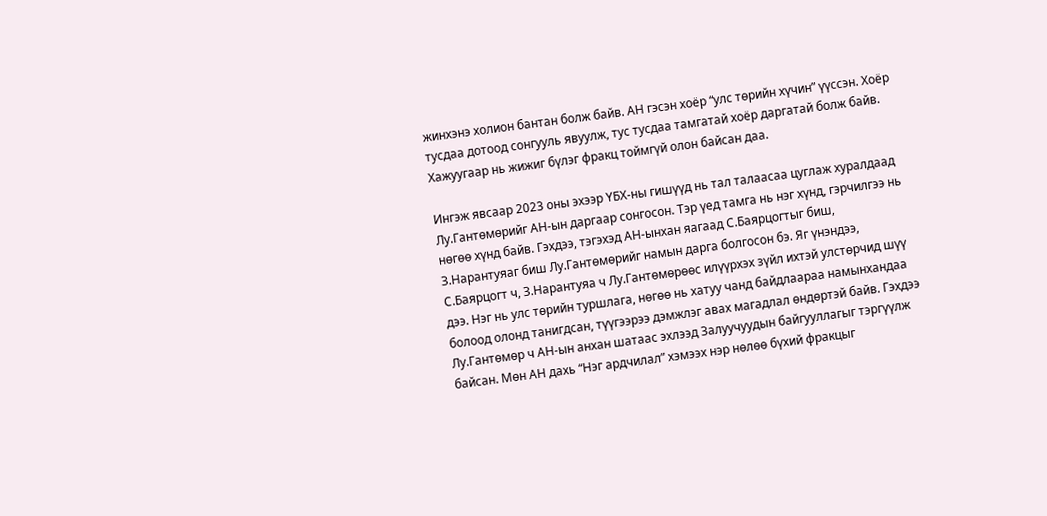жинхэнэ холион бантан болж байв. АН гэсэн хоёр “улс төрийн хүчин” үүссэн. Хоёр тусдаа дотоод сонгууль явуулж, тус тусдаа тамгатай хоёр даргатай болж байв. Хажуугаар нь жижиг бүлэг фракц тоймгүй олон байсан даа.

Ингэж явсаар 2023 оны эхээр ҮБХ-ны гишүүд нь тал талаасаа цуглаж хуралдаад Лу.Гантөмөрийг АН-ын даргаар сонгосон. Тэр үед тамга нь нэг хүнд, гэрчилгээ нь нөгөө хүнд байв. Гэхдээ, тэгэхэд АН-ынхан яагаад С.Баярцогтыг биш, З.Нарантуяаг биш Лу.Гантөмөрийг намын дарга болгосон бэ. Яг үнэндээ, С.Баярцогт ч, З.Нарантуяа ч Лу.Гантөмөрөөс илүүрхэх зүйл ихтэй улстөрчид шүү дээ. Нэг нь улс төрийн туршлага, нөгөө нь хатуу чанд байдлаараа намынхандаа болоод олонд танигдсан, түүгээрээ дэмжлэг авах магадлал өндөртэй байв. Гэхдээ Лу.Гантөмөр ч АН-ын анхан шатаас эхлээд Залуучуудын байгууллагыг тэргүүлж байсан. Мөн АН дахь “Нэг ардчилал” хэмээх нэр нөлөө бүхий фракцыг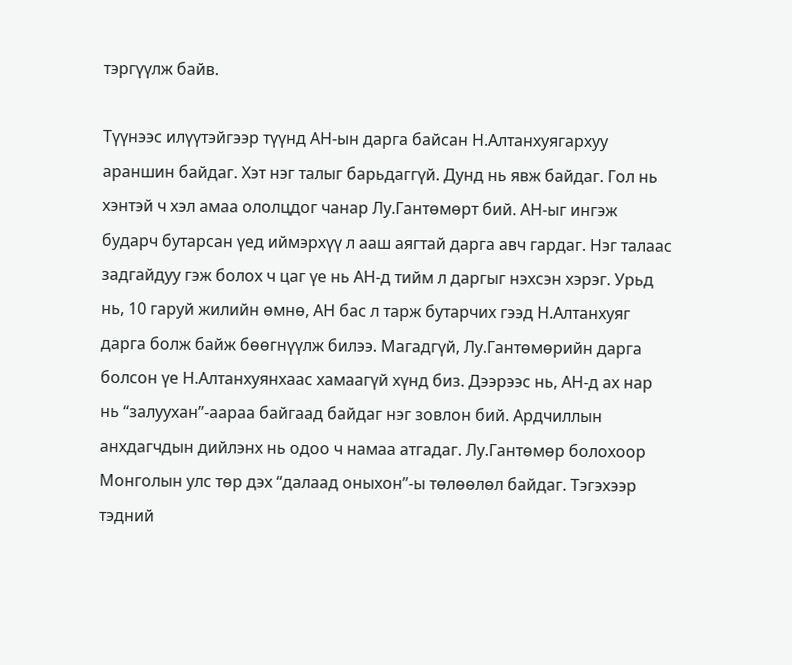тэргүүлж байв.

Түүнээс илүүтэйгээр түүнд АН-ын дарга байсан Н.Алтанхуягархуу араншин байдаг. Хэт нэг талыг барьдаггүй. Дунд нь явж байдаг. Гол нь хэнтэй ч хэл амаа ололцдог чанар Лу.Гантөмөрт бий. АН-ыг ингэж бударч бутарсан үед иймэрхүү л ааш аягтай дарга авч гардаг. Нэг талаас задгайдуу гэж болох ч цаг үе нь АН-д тийм л даргыг нэхсэн хэрэг. Урьд нь, 10 гаруй жилийн өмнө, АН бас л тарж бутарчих гээд Н.Алтанхуяг дарга болж байж бөөгнүүлж билээ. Магадгүй, Лу.Гантөмөрийн дарга болсон үе Н.Алтанхуянхаас хамаагүй хүнд биз. Дээрээс нь, АН-д ах нар нь “залуухан”-аараа байгаад байдаг нэг зовлон бий. Ардчиллын анхдагчдын дийлэнх нь одоо ч намаа атгадаг. Лу.Гантөмөр болохоор Монголын улс төр дэх “далаад оныхон”-ы төлөөлөл байдаг. Тэгэхээр тэдний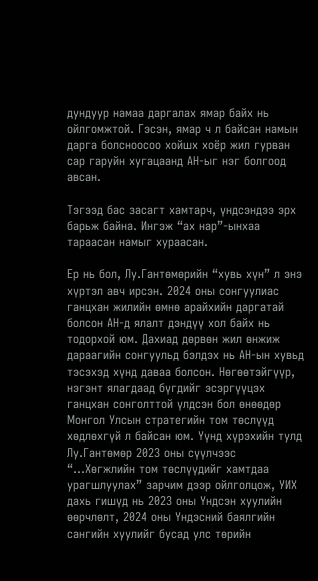дундуур намаа даргалах ямар байх нь ойлгомжтой. Гэсэн, ямар ч л байсан намын дарга болсноосоо хойшх хоёр жил гурван сар гаруйн хугацаанд АН-ыг нэг болгоод авсан.

Тэгээд бас засагт хамтарч, үндсэндээ эрх барьж байна. Ингэж “ах нар”-ынхаа тараасан намыг хураасан.

Ер нь бол, Лу.Гантөмөрийн “хувь хүн” л энэ хүртэл авч ирсэн. 2024 оны сонгуулиас ганцхан жилийн өмнө арайхийн даргатай болсон АН-д ялалт дэндүү хол байх нь тодорхой юм. Дахиад дөрвөн жил өнжиж дараагийн сонгуульд бэлдэх нь АН-ын хувьд тэсэхэд хүнд даваа болсон. Нөгөөтэйгүүр, нэгэнт ялагдаад бүгдийг эсэргүүцэх ганцхан сонголттой үлдсэн бол өнөөдөр Монгол Улсын стратегийн том төслүүд хөдлөхгүй л байсан юм. Үүнд хүрэхийн тулд Лу.Гантөмөр 2023 оны сүүлчээс “…Хөгжлийн том төслүүдийг хамтдаа урагшлуулах” зарчим дээр ойлголцож, УИХ дахь гишүд нь 2023 оны Үндсэн хуулийн өөрчлөлт, 2024 оны Үндэсний баялгийн сангийн хуулийг бусад улс төрийн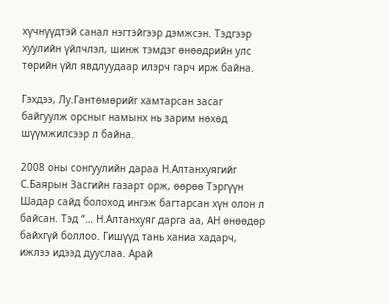хүчнүүдтэй санал нэгтэйгээр дэмжсэн. Тэдгээр хуулийн үйлчлэл, шинж тэмдэг өнөөдрийн улс төрийн үйл явдлуудаар илэрч гарч ирж байна.

Гэхдээ, Лу.Гантөмөрийг хамтарсан засаг байгуулж орсныг намынх нь зарим нөхөд шүүмжилсээр л байна.

2008 оны сонгуулийн дараа Н.Алтанхуягийг С.Баярын Засгийн газарт орж, өөрөө Тэргүүн Шадар сайд болоход ингэж багтарсан хүн олон л байсан. Тэд “… Н.Алтанхуяг дарга аа, АН өнөөдөр байхгүй боллоо. Гишүүд тань ханиа хадарч, ижлээ идээд дууслаа. Арай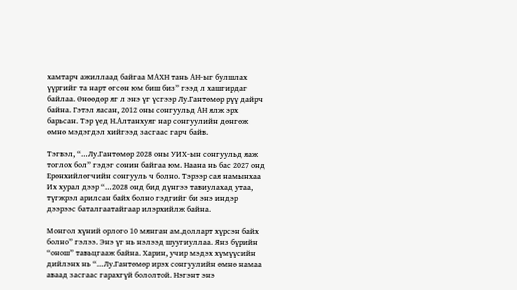хамтарч ажиллаад байгаа МАХН тань АН-ыг булшлах үүргийг та нарт өгсөн юм биш биз” гээд л хашгирдаг байлаа. Өнөөдөр яг л энэ үг үсгээр Лу.Гантөмөр рүү дайрч байна. Гэтэл яасан, 2012 оны сонгуульд АН ялж эрх барьсан. Тэр үед Н.Алтанхуяг нар сонгуулийн дөнгөж өмнө мэдэгдэл хийгээд засгаас гарч байв.

Тэгвэл, “…Лу.Гантөмөр 2028 оны УИХ-ын сонгуульд яаж тоглох бол” гэдэг сонин байгаа юм. Наана нь бас 2027 онд Ерөнхийлөгчийн сонгууль ч болно. Тэрээр сая намынхаа Их хурал дээр “…2028 онд бид дүнгээ тавиулахад утаа, түгжрэл арилсан байх болно гэдгийг би энэ индэр дээрээс баталгаатайгаар илэрхийлж байна.

Монгол хүний орлого 10 мянган ам.долларт хүрсэн байх болно” гэлээ. Энэ үг нь нэлээд шуугиуллаа. Янз бүрийн “онош” тавьцгааж байна. Харин, учир мэдэх хүмүүсийн дийлэнх нь “…Лу.Гантөмөр ирэх сонгуулийн өмнө намаа аваад засгаас гарахгүй бололтой. Нэгэнт энэ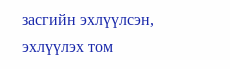засгийн эхлүүлсэн, эхлүүлэх том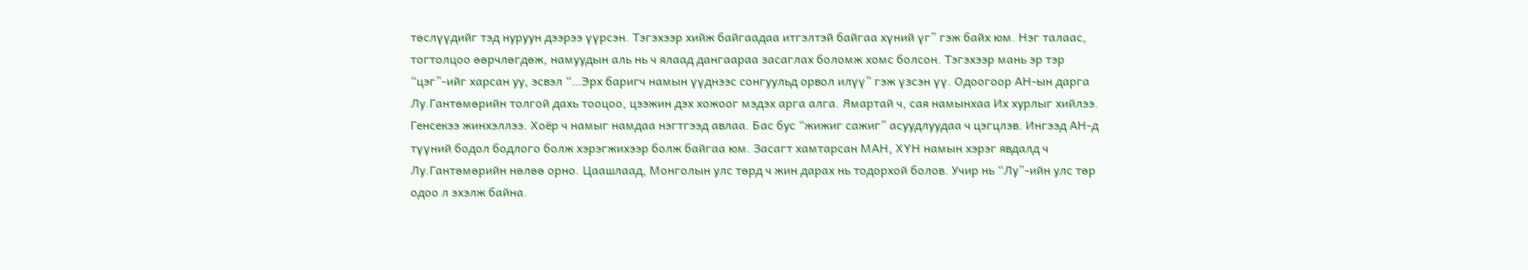төслүүдийг тэд нуруун дээрээ үүрсэн. Тэгэхээр хийж байгаадаа итгэлтэй байгаа хүний үг” гэж байх юм. Нэг талаас, тогтолцоо өөрчлөгдөж, намуудын аль нь ч ялаад дангаараа засаглах боломж хомс болсон. Тэгэхээр мань эр тэр “цэг”-ийг харсан уу, эсвэл “…Эрх баригч намын үүднээс сонгуульд орвол илүү” гэж үзсэн үү. Одоогоор АН-ын дарга Лу.Гантөмөрийн толгой дахь тооцоо, цээжин дэх хожоог мэдэх арга алга. Ямартай ч, сая намынхаа Их хурлыг хийлээ. Генсекээ жинхэллээ. Хоёр ч намыг намдаа нэгтгээд авлаа. Бас бус “жижиг сажиг” асуудлуудаа ч цэгцлэв. Ингээд АН-д түүний бодол бодлого болж хэрэгжихээр болж байгаа юм. Засагт хамтарсан МАН, ХҮН намын хэрэг явдалд ч Лу.Гантөмөрийн нөлөө орно. Цаашлаад, Монголын улс төрд ч жин дарах нь тодорхой болов. Учир нь “Лу”-ийн улс төр одоо л эхэлж байна.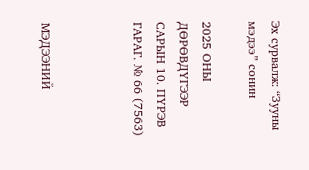Эх сурвалж: “Зууны мэдээ” сонин

2025 ОНЫ ДӨРӨВДҮГЭЭР САРЫН 10. ПҮРЭВ ГАРАГ. № 66 (7563)



МЭДЭЭНИЙ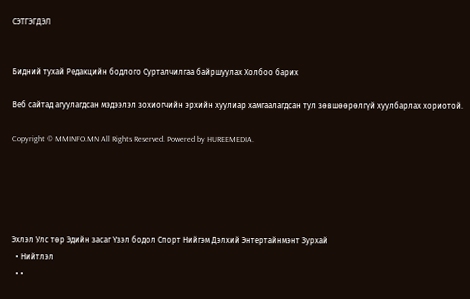СЭТГЭГДЭЛ


Бидний тухай Редакцийн бодлого Сурталчилгаа байршуулах Холбоо барих

Веб сайтад агуулагдсан мэдээлэл зохиогчийн эрхийн хуулиар хамгаалагдсан тул зөвшөөрөлгүй хуулбарлах хориотой.

Copyright © MMINFO.MN All Rights Reserved. Powered by HUREEMEDIA.





Эхлэл Улс төр Эдийн засаг Үзэл бодол Спорт Нийгэм Дэлхий Энтертайнмэнт Зурхай
  • Нийтлэл
  • •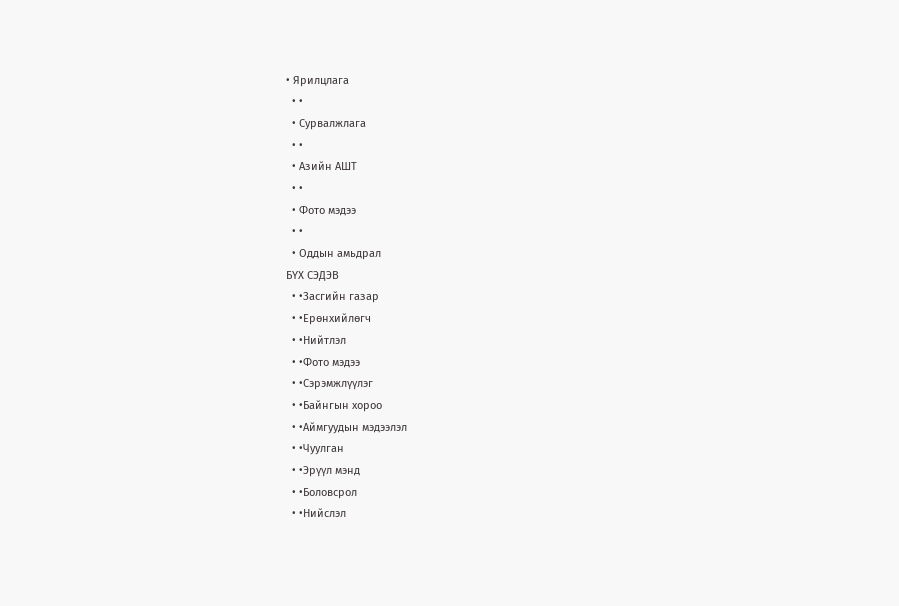• Ярилцлага
  • •
  • Сурвалжлага
  • •
  • Азийн АШТ
  • •
  • Фото мэдээ
  • •
  • Оддын амьдрал
БҮХ СЭДЭВ
  • •Засгийн газар
  • •Ерөнхийлөгч
  • •Нийтлэл
  • •Фото мэдээ
  • •Сэрэмжлүүлэг
  • •Байнгын хороо
  • •Аймгуудын мэдээлэл
  • •Чуулган
  • •Эрүүл мэнд
  • •Боловсрол
  • •Нийслэл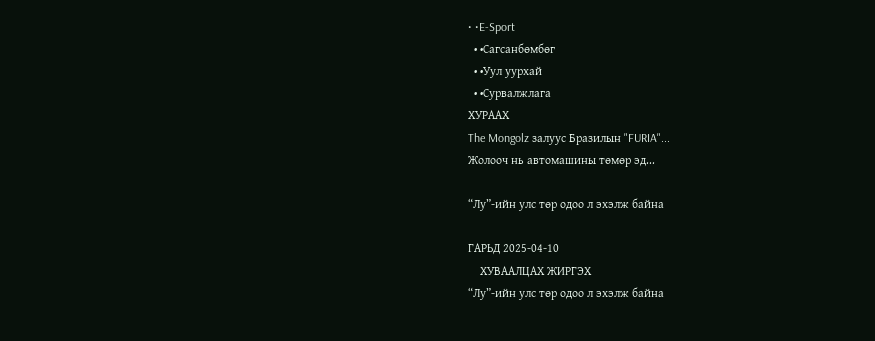• •E-Sport
  • •Сагсанбөмбөг
  • •Уул уурхай
  • •Сурвалжлага
ХУРААХ
The Mongolz залуус Бразилын "FURIA"...
Жолооч нь автомашины төмөр эд...

“Лу”-ийн улс төр одоо л эхэлж байна

ГАРЬД 2025-04-10
    ХУВААЛЦАХ ЖИРГЭХ
“Лу”-ийн улс төр одоо л эхэлж байна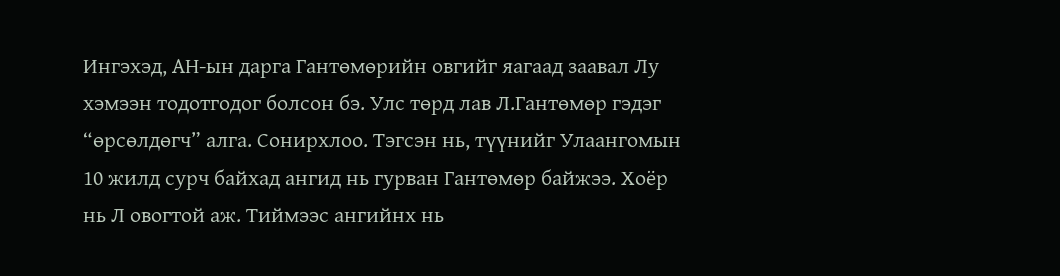Ингэхэд, АН-ын дарга Гантөмөрийн овгийг яагаад заавал Лу хэмээн тодотгодог болсон бэ. Улс төрд лав Л.Гантөмөр гэдэг “өрсөлдөгч” алга. Сонирхлоо. Тэгсэн нь, түүнийг Улаангомын 10 жилд сурч байхад ангид нь гурван Гантөмөр байжээ. Хоёр нь Л овогтой аж. Тиймээс ангийнх нь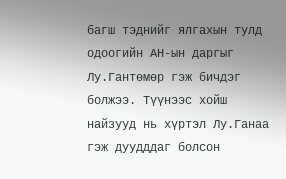багш тэднийг ялгахын тулд одоогийн АН-ын даргыг Лу.Гантөмөр гэж бичдэг болжээ. Түүнээс хойш найзууд нь хүртэл Лу.Ганаа гэж дуудддаг болсон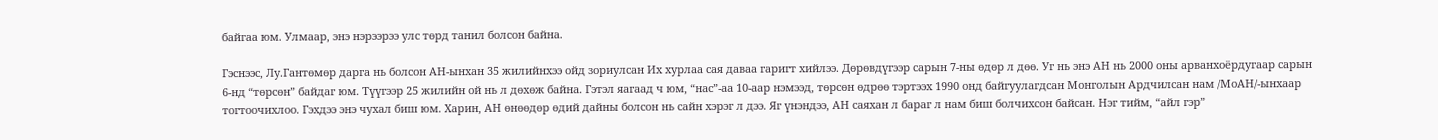байгаа юм. Улмаар, энэ нэрээрээ улс төрд танил болсон байна.

Гэснээс, Лу.Гантөмөр дарга нь болсон АН-ынхан 35 жилийнхээ ойд зориулсан Их хурлаа сая даваа гаригт хийлээ. Дөрөвдүгээр сарын 7-ны өдөр л дөө. Уг нь энэ АН нь 2000 оны арванхоёрдугаар сарын 6-нд “төрсөн” байдаг юм. Түүгээр 25 жилийн ой нь л дөхөж байна. Гэтэл яагаад ч юм, “нас”-аа 10-аар нэмээд, төрсөн өдрөө тэртээх 1990 онд байгуулагдсан Монголын Ардчилсан нам /МоАН/-ынхаар тогтоочихлоо. Гэхдээ энэ чухал биш юм. Харин, АН өнөөдөр өдий дайны болсон нь сайн хэрэг л дээ. Яг үнэндээ, АН саяхан л бараг л нам биш болчихсон байсан. Нэг тийм, “айл гэр”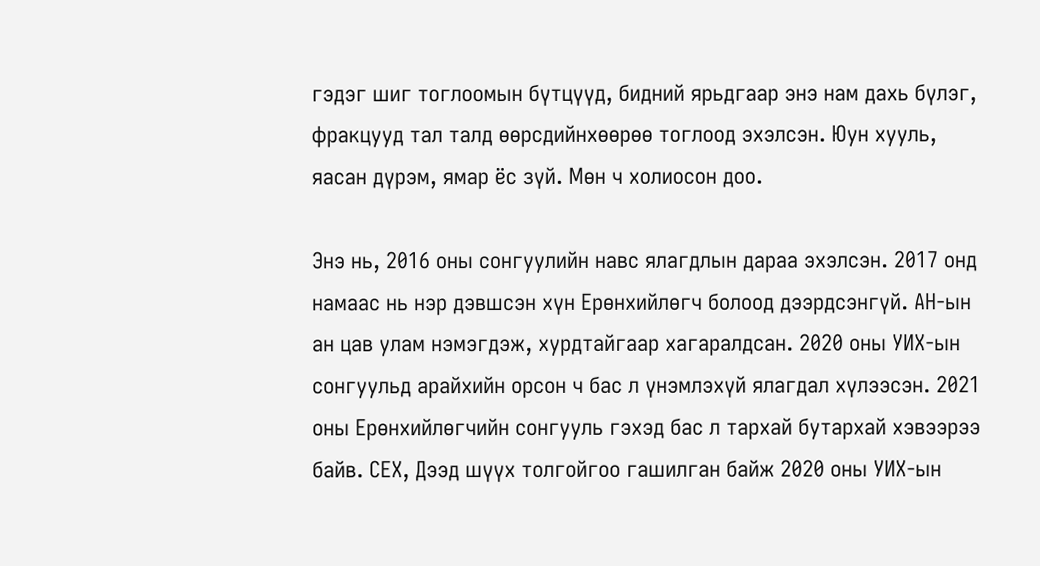гэдэг шиг тоглоомын бүтцүүд, бидний ярьдгаар энэ нам дахь бүлэг, фракцууд тал талд өөрсдийнхөөрөө тоглоод эхэлсэн. Юун хууль, яасан дүрэм, ямар ёс зүй. Мөн ч холиосон доо.

Энэ нь, 2016 оны сонгуулийн навс ялагдлын дараа эхэлсэн. 2017 онд намаас нь нэр дэвшсэн хүн Ерөнхийлөгч болоод дээрдсэнгүй. АН-ын ан цав улам нэмэгдэж, хурдтайгаар хагаралдсан. 2020 оны УИХ-ын сонгуульд арайхийн орсон ч бас л үнэмлэхүй ялагдал хүлээсэн. 2021 оны Ерөнхийлөгчийн сонгууль гэхэд бас л тархай бутархай хэвээрээ байв. СЕХ, Дээд шүүх толгойгоо гашилган байж 2020 оны УИХ-ын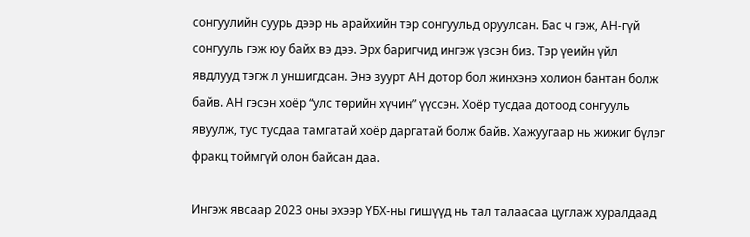сонгуулийн суурь дээр нь арайхийн тэр сонгуульд оруулсан. Бас ч гэж, АН-гүй сонгууль гэж юу байх вэ дээ. Эрх баригчид ингэж үзсэн биз. Тэр үеийн үйл явдлууд тэгж л уншигдсан. Энэ зуурт АН дотор бол жинхэнэ холион бантан болж байв. АН гэсэн хоёр “улс төрийн хүчин” үүссэн. Хоёр тусдаа дотоод сонгууль явуулж, тус тусдаа тамгатай хоёр даргатай болж байв. Хажуугаар нь жижиг бүлэг фракц тоймгүй олон байсан даа.

Ингэж явсаар 2023 оны эхээр ҮБХ-ны гишүүд нь тал талаасаа цуглаж хуралдаад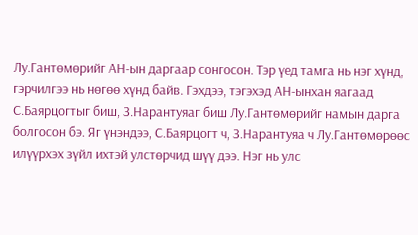Лу.Гантөмөрийг АН-ын даргаар сонгосон. Тэр үед тамга нь нэг хүнд, гэрчилгээ нь нөгөө хүнд байв. Гэхдээ, тэгэхэд АН-ынхан яагаад С.Баярцогтыг биш, З.Нарантуяаг биш Лу.Гантөмөрийг намын дарга болгосон бэ. Яг үнэндээ, С.Баярцогт ч, З.Нарантуяа ч Лу.Гантөмөрөөс илүүрхэх зүйл ихтэй улстөрчид шүү дээ. Нэг нь улс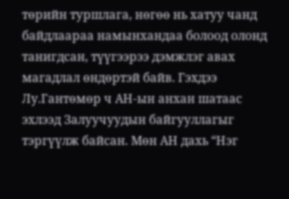төрийн туршлага, нөгөө нь хатуу чанд байдлаараа намынхандаа болоод олонд танигдсан, түүгээрээ дэмжлэг авах магадлал өндөртэй байв. Гэхдээ Лу.Гантөмөр ч АН-ын анхан шатаас эхлээд Залуучуудын байгууллагыг тэргүүлж байсан. Мөн АН дахь “Нэг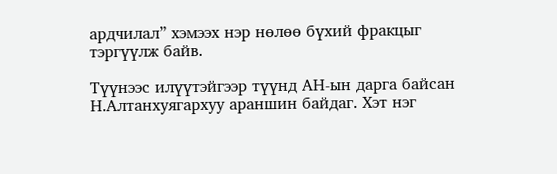ардчилал” хэмээх нэр нөлөө бүхий фракцыг тэргүүлж байв.

Түүнээс илүүтэйгээр түүнд АН-ын дарга байсан Н.Алтанхуягархуу араншин байдаг. Хэт нэг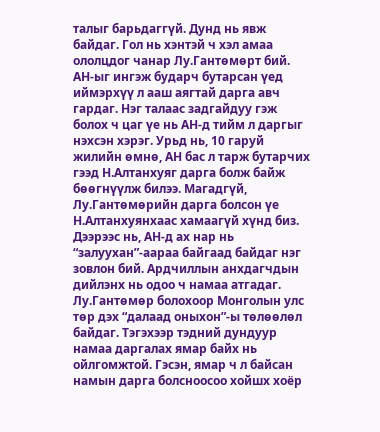талыг барьдаггүй. Дунд нь явж байдаг. Гол нь хэнтэй ч хэл амаа ололцдог чанар Лу.Гантөмөрт бий. АН-ыг ингэж бударч бутарсан үед иймэрхүү л ааш аягтай дарга авч гардаг. Нэг талаас задгайдуу гэж болох ч цаг үе нь АН-д тийм л даргыг нэхсэн хэрэг. Урьд нь, 10 гаруй жилийн өмнө, АН бас л тарж бутарчих гээд Н.Алтанхуяг дарга болж байж бөөгнүүлж билээ. Магадгүй, Лу.Гантөмөрийн дарга болсон үе Н.Алтанхуянхаас хамаагүй хүнд биз. Дээрээс нь, АН-д ах нар нь “залуухан”-аараа байгаад байдаг нэг зовлон бий. Ардчиллын анхдагчдын дийлэнх нь одоо ч намаа атгадаг. Лу.Гантөмөр болохоор Монголын улс төр дэх “далаад оныхон”-ы төлөөлөл байдаг. Тэгэхээр тэдний дундуур намаа даргалах ямар байх нь ойлгомжтой. Гэсэн, ямар ч л байсан намын дарга болсноосоо хойшх хоёр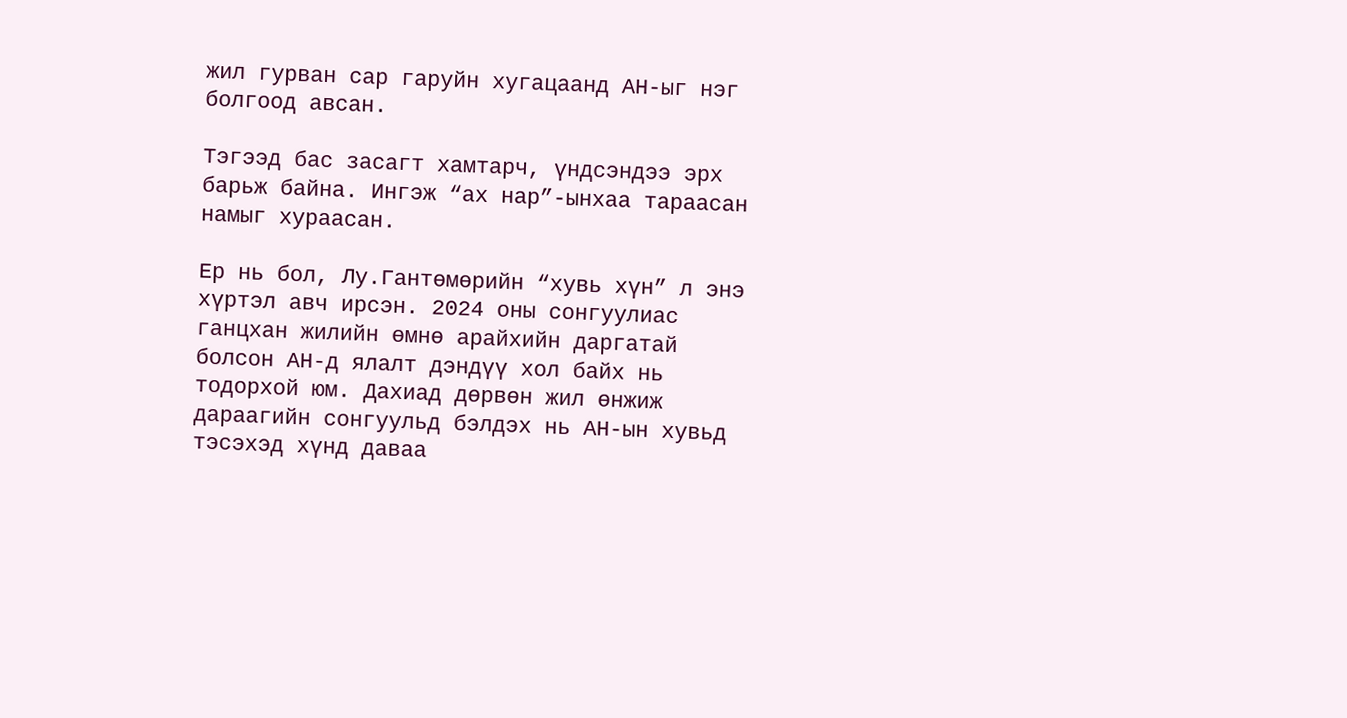жил гурван сар гаруйн хугацаанд АН-ыг нэг болгоод авсан.

Тэгээд бас засагт хамтарч, үндсэндээ эрх барьж байна. Ингэж “ах нар”-ынхаа тараасан намыг хураасан.

Ер нь бол, Лу.Гантөмөрийн “хувь хүн” л энэ хүртэл авч ирсэн. 2024 оны сонгуулиас ганцхан жилийн өмнө арайхийн даргатай болсон АН-д ялалт дэндүү хол байх нь тодорхой юм. Дахиад дөрвөн жил өнжиж дараагийн сонгуульд бэлдэх нь АН-ын хувьд тэсэхэд хүнд даваа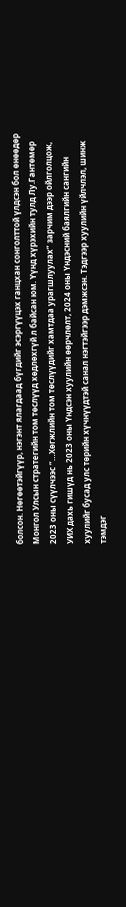болсон. Нөгөөтэйгүүр, нэгэнт ялагдаад бүгдийг эсэргүүцэх ганцхан сонголттой үлдсэн бол өнөөдөр Монгол Улсын стратегийн том төслүүд хөдлөхгүй л байсан юм. Үүнд хүрэхийн тулд Лу.Гантөмөр 2023 оны сүүлчээс “…Хөгжлийн том төслүүдийг хамтдаа урагшлуулах” зарчим дээр ойлголцож, УИХ дахь гишүд нь 2023 оны Үндсэн хуулийн өөрчлөлт, 2024 оны Үндэсний баялгийн сангийн хуулийг бусад улс төрийн хүчнүүдтэй санал нэгтэйгээр дэмжсэн. Тэдгээр хуулийн үйлчлэл, шинж тэмдэг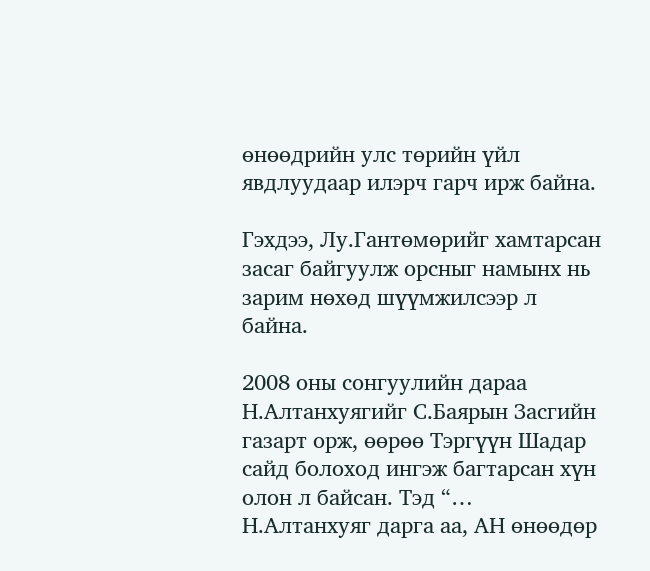өнөөдрийн улс төрийн үйл явдлуудаар илэрч гарч ирж байна.

Гэхдээ, Лу.Гантөмөрийг хамтарсан засаг байгуулж орсныг намынх нь зарим нөхөд шүүмжилсээр л байна.

2008 оны сонгуулийн дараа Н.Алтанхуягийг С.Баярын Засгийн газарт орж, өөрөө Тэргүүн Шадар сайд болоход ингэж багтарсан хүн олон л байсан. Тэд “… Н.Алтанхуяг дарга аа, АН өнөөдөр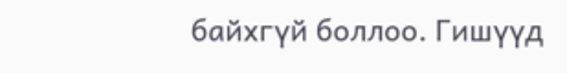байхгүй боллоо. Гишүүд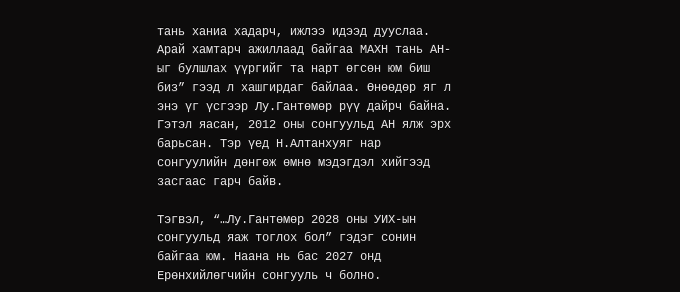тань ханиа хадарч, ижлээ идээд дууслаа. Арай хамтарч ажиллаад байгаа МАХН тань АН-ыг булшлах үүргийг та нарт өгсөн юм биш биз” гээд л хашгирдаг байлаа. Өнөөдөр яг л энэ үг үсгээр Лу.Гантөмөр рүү дайрч байна. Гэтэл яасан, 2012 оны сонгуульд АН ялж эрх барьсан. Тэр үед Н.Алтанхуяг нар сонгуулийн дөнгөж өмнө мэдэгдэл хийгээд засгаас гарч байв.

Тэгвэл, “…Лу.Гантөмөр 2028 оны УИХ-ын сонгуульд яаж тоглох бол” гэдэг сонин байгаа юм. Наана нь бас 2027 онд Ерөнхийлөгчийн сонгууль ч болно.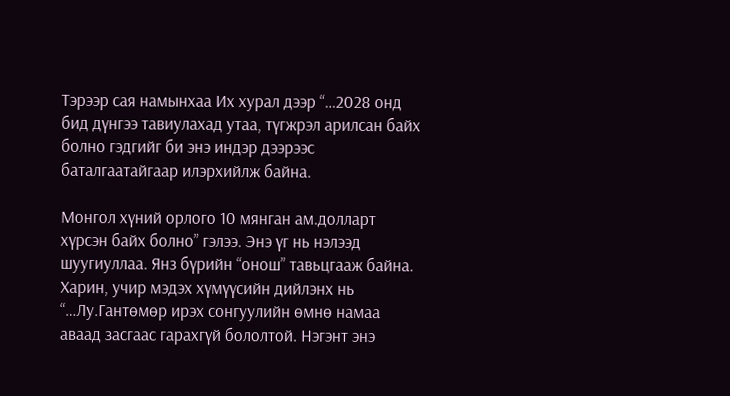Тэрээр сая намынхаа Их хурал дээр “…2028 онд бид дүнгээ тавиулахад утаа, түгжрэл арилсан байх болно гэдгийг би энэ индэр дээрээс баталгаатайгаар илэрхийлж байна.

Монгол хүний орлого 10 мянган ам.долларт хүрсэн байх болно” гэлээ. Энэ үг нь нэлээд шуугиуллаа. Янз бүрийн “онош” тавьцгааж байна. Харин, учир мэдэх хүмүүсийн дийлэнх нь “…Лу.Гантөмөр ирэх сонгуулийн өмнө намаа аваад засгаас гарахгүй бололтой. Нэгэнт энэ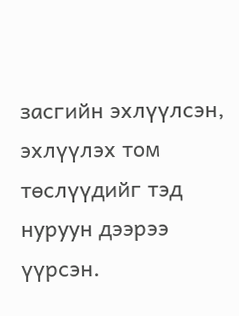засгийн эхлүүлсэн, эхлүүлэх том төслүүдийг тэд нуруун дээрээ үүрсэн.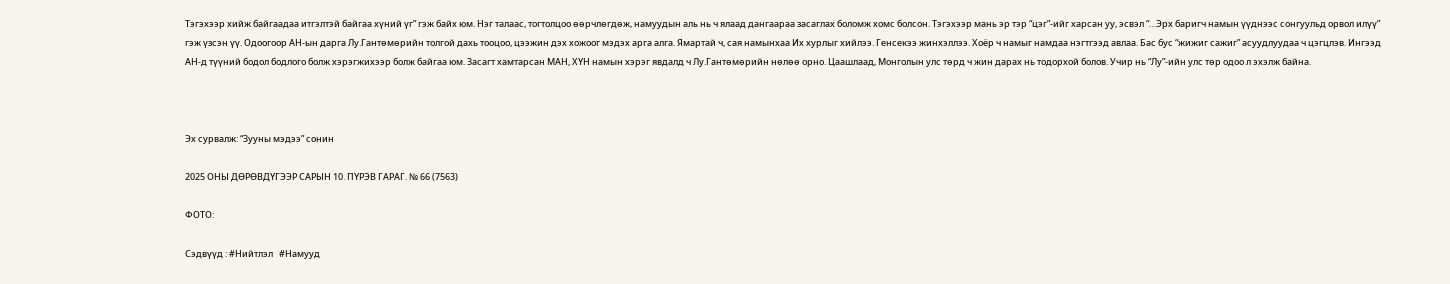Тэгэхээр хийж байгаадаа итгэлтэй байгаа хүний үг” гэж байх юм. Нэг талаас, тогтолцоо өөрчлөгдөж, намуудын аль нь ч ялаад дангаараа засаглах боломж хомс болсон. Тэгэхээр мань эр тэр “цэг”-ийг харсан уу, эсвэл “…Эрх баригч намын үүднээс сонгуульд орвол илүү” гэж үзсэн үү. Одоогоор АН-ын дарга Лу.Гантөмөрийн толгой дахь тооцоо, цээжин дэх хожоог мэдэх арга алга. Ямартай ч, сая намынхаа Их хурлыг хийлээ. Генсекээ жинхэллээ. Хоёр ч намыг намдаа нэгтгээд авлаа. Бас бус “жижиг сажиг” асуудлуудаа ч цэгцлэв. Ингээд АН-д түүний бодол бодлого болж хэрэгжихээр болж байгаа юм. Засагт хамтарсан МАН, ХҮН намын хэрэг явдалд ч Лу.Гантөмөрийн нөлөө орно. Цаашлаад, Монголын улс төрд ч жин дарах нь тодорхой болов. Учир нь “Лу”-ийн улс төр одоо л эхэлж байна.



Эх сурвалж: “Зууны мэдээ” сонин

2025 ОНЫ ДӨРӨВДҮГЭЭР САРЫН 10. ПҮРЭВ ГАРАГ. № 66 (7563)

ФОТО:

Сэдвүүд : #Нийтлэл   #Намууд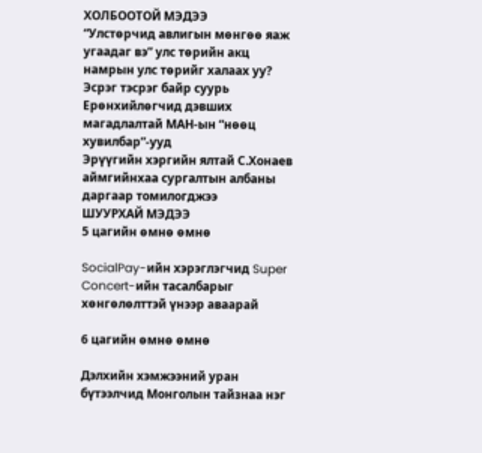ХОЛБООТОЙ МЭДЭЭ
“Улстөрчид авлигын мөнгөө яаж угаадаг вэ” улс төрийн акц намрын улс төрийг халаах уу?
Эсрэг тэсрэг байр суурь
Ерөнхийлөгчид дэвших магадлалтай МАН-ын “нөөц хувилбар”-ууд
Эрүүгийн хэргийн ялтай С.Хонаев аймгийнхаа сургалтын албаны даргаар томилогджээ
ШУУРХАЙ МЭДЭЭ
5 цагийн өмнө өмнө

SocialPay-ийн хэрэглэгчид Super Concert-ийн тасалбарыг хөнгөлөлттэй үнээр аваарай

6 цагийн өмнө өмнө

Дэлхийн хэмжээний уран бүтээлчид Монголын тайзнаа нэг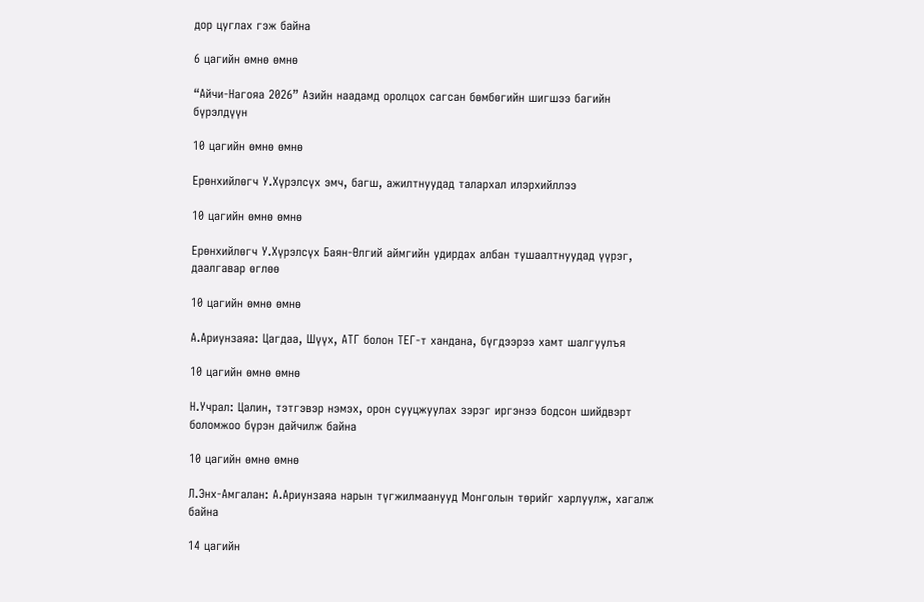дор цуглах гэж байна

6 цагийн өмнө өмнө

“Айчи-Нагояа 2026” Азийн наадамд оролцох сагсан бөмбөгийн шигшээ багийн бүрэлдүүн

10 цагийн өмнө өмнө

Ерөнхийлөгч У.Хүрэлсүх эмч, багш, ажилтнуудад талархал илэрхийллээ

10 цагийн өмнө өмнө

Ерөнхийлөгч У.Хүрэлсүх Баян-Өлгий аймгийн удирдах албан тушаалтнуудад үүрэг, даалгавар өглөө

10 цагийн өмнө өмнө

А.Ариунзаяа: Цагдаа, Шүүх, АТГ болон ТЕГ-т хандана, бүгдээрээ хамт шалгуулъя

10 цагийн өмнө өмнө

Н.Учрал: Цалин, тэтгэвэр нэмэх, орон сууцжуулах зэрэг иргэнээ бодсон шийдвэрт боломжоо бүрэн дайчилж байна

10 цагийн өмнө өмнө

Л.Энх-Амгалан: А.Ариунзаяа нарын түгжилмаанууд Монголын төрийг харлуулж, хагалж байна

14 цагийн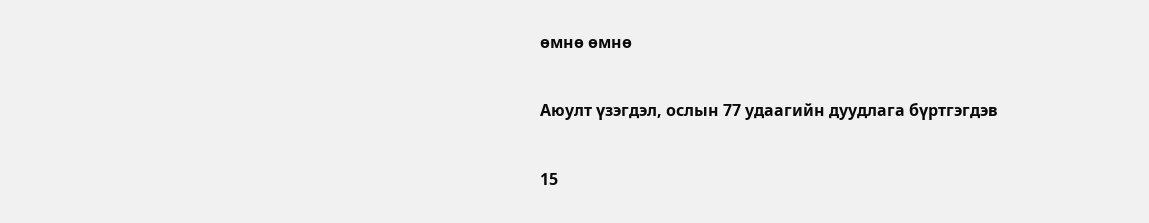өмнө өмнө

Аюулт үзэгдэл, ослын 77 удаагийн дуудлага бүртгэгдэв

15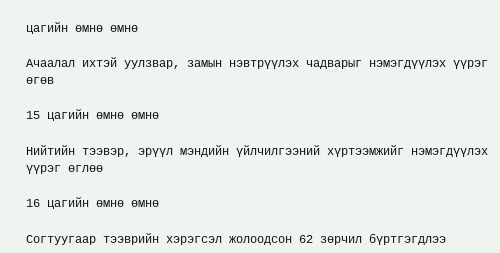цагийн өмнө өмнө

Ачаалал ихтэй уулзвар, замын нэвтрүүлэх чадварыг нэмэгдүүлэх үүрэг өгөв

15 цагийн өмнө өмнө

Нийтийн тээвэр, эрүүл мэндийн үйлчилгээний хүртээмжийг нэмэгдүүлэх үүрэг өглөө

16 цагийн өмнө өмнө

Согтуугаар тээврийн хэрэгсэл жолоодсон 62 зөрчил бүртгэгдлээ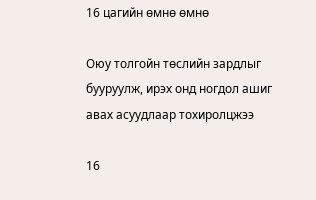16 цагийн өмнө өмнө

Оюу толгойн төслийн зардлыг бууруулж, ирэх онд ногдол ашиг авах асуудлаар тохиролцжээ

16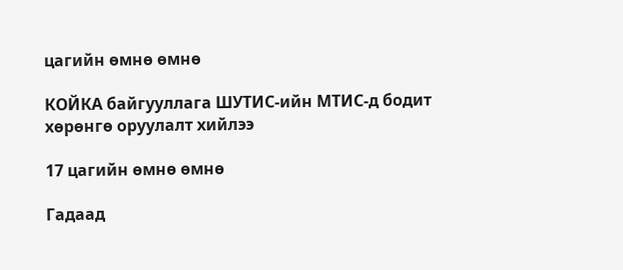цагийн өмнө өмнө

КОЙКА байгууллага ШУТИС-ийн МТИС-д бодит хөрөнгө оруулалт хийлээ

17 цагийн өмнө өмнө

Гадаад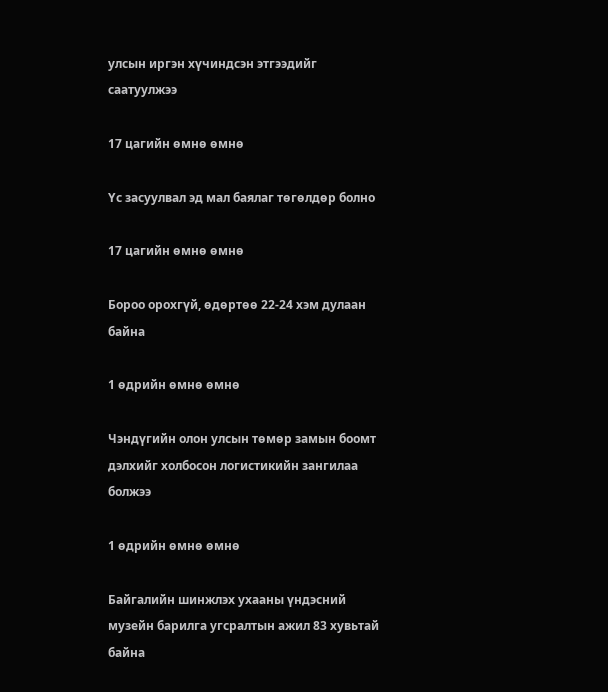улсын иргэн хүчиндсэн этгээдийг саатуулжээ

17 цагийн өмнө өмнө

Үс засуулвал эд мал баялаг төгөлдөр болно

17 цагийн өмнө өмнө

Бороо орохгүй, өдөртөө 22-24 хэм дулаан байна

1 өдрийн өмнө өмнө

Чэндүгийн олон улсын төмөр замын боомт дэлхийг холбосон логистикийн зангилаа болжээ

1 өдрийн өмнө өмнө

Байгалийн шинжлэх ухааны үндэсний музейн барилга угсралтын ажил 83 хувьтай байна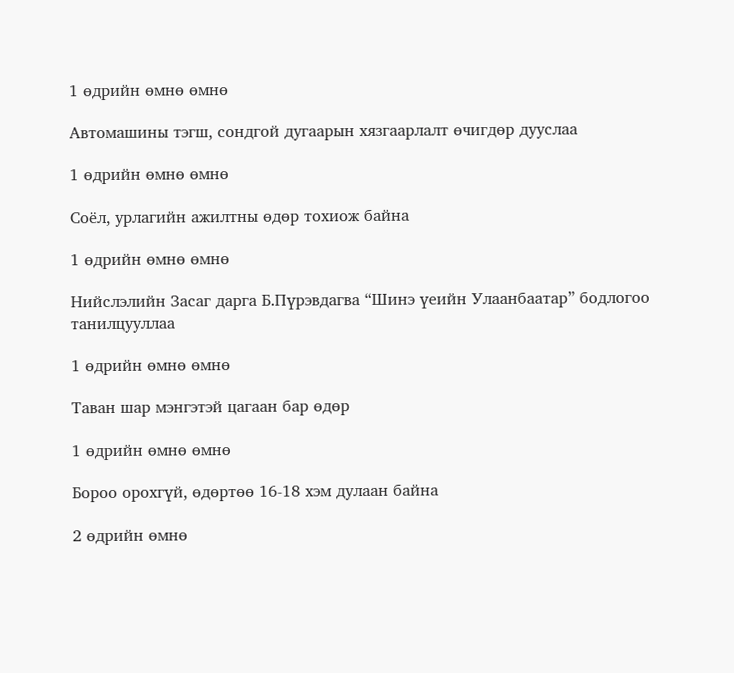1 өдрийн өмнө өмнө

Автомашины тэгш, сондгой дугаарын хязгаарлалт өчигдөр дууслаа

1 өдрийн өмнө өмнө

Соёл, урлагийн ажилтны өдөр тохиож байна

1 өдрийн өмнө өмнө

Нийслэлийн Засаг дарга Б.Пүрэвдагва “Шинэ үеийн Улаанбаатар” бодлогоо танилцууллаа

1 өдрийн өмнө өмнө

Таван шар мэнгэтэй цагаан бар өдөр

1 өдрийн өмнө өмнө

Бороо орохгүй, өдөртөө 16-18 хэм дулаан байна

2 өдрийн өмнө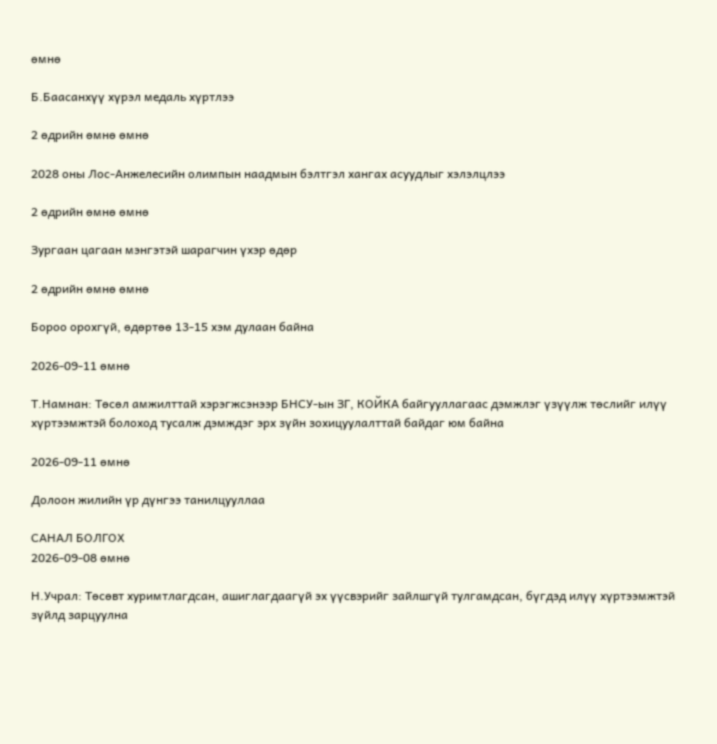өмнө

Б.Баасанхүү хүрэл медаль хүртлээ

2 өдрийн өмнө өмнө

2028 оны Лос-Анжелесийн олимпын наадмын бэлтгэл хангах асуудлыг хэлэлцлээ

2 өдрийн өмнө өмнө

Зургаан цагаан мэнгэтэй шарагчин үхэр өдөр

2 өдрийн өмнө өмнө

Бороо орохгүй, өдөртөө 13-15 хэм дулаан байна

2026-09-11 өмнө

Т.Намнан: Төсөл амжилттай хэрэгжсэнээр БНСУ-ын ЗГ, КОЙКА байгууллагаас дэмжлэг үзүүлж төслийг илүү хүртээмжтэй болоход тусалж дэмждэг эрх зүйн зохицуулалттай байдаг юм байна

2026-09-11 өмнө

Долоон жилийн үр дүнгээ танилцууллаа

САНАЛ БОЛГОХ
2026-09-08 өмнө

Н.Учрал: Төсөвт хуримтлагдсан, ашиглагдаагүй эх үүсвэрийг зайлшгүй тулгамдсан, бүгдэд илүү хүртээмжтэй зүйлд зарцуулна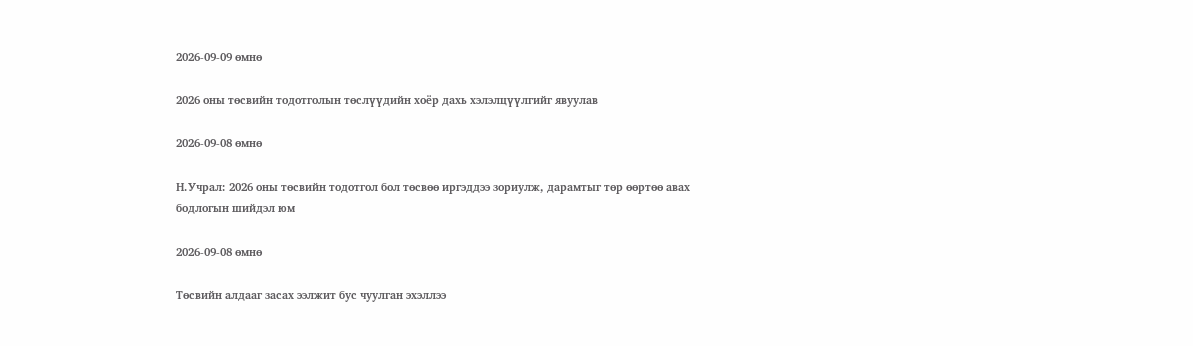2026-09-09 өмнө

2026 оны төсвийн тодотголын төслүүдийн хоёр дахь хэлэлцүүлгийг явуулав

2026-09-08 өмнө

Н.Учрал: 2026 оны төсвийн тодотгол бол төсвөө иргэддээ зориулж, дарамтыг төр өөртөө авах бодлогын шийдэл юм

2026-09-08 өмнө

Төсвийн алдааг засах ээлжит бус чуулган эхэллээ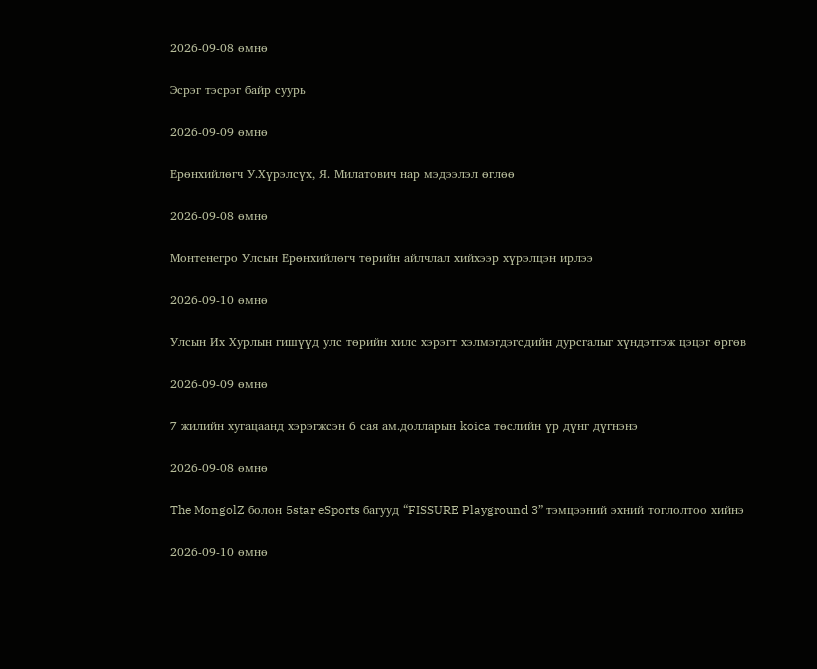2026-09-08 өмнө

Эсрэг тэсрэг байр суурь

2026-09-09 өмнө

Ерөнхийлөгч У.Хүрэлсүх, Я. Милатович нар мэдээлэл өглөө

2026-09-08 өмнө

Монтенегро Улсын Ерөнхийлөгч төрийн айлчлал хийхээр хүрэлцэн ирлээ

2026-09-10 өмнө

Улсын Их Хурлын гишүүд улс төрийн хилс хэрэгт хэлмэгдэгсдийн дурсгалыг хүндэтгэж цэцэг өргөв

2026-09-09 өмнө

7 жилийн хугацаанд хэрэгжсэн 6 сая ам.долларын koica төслийн үр дүнг дүгнэнэ

2026-09-08 өмнө

The MongolZ болон 5star eSports багууд “FISSURE Playground 3” тэмцээний эхний тоглолтоо хийнэ

2026-09-10 өмнө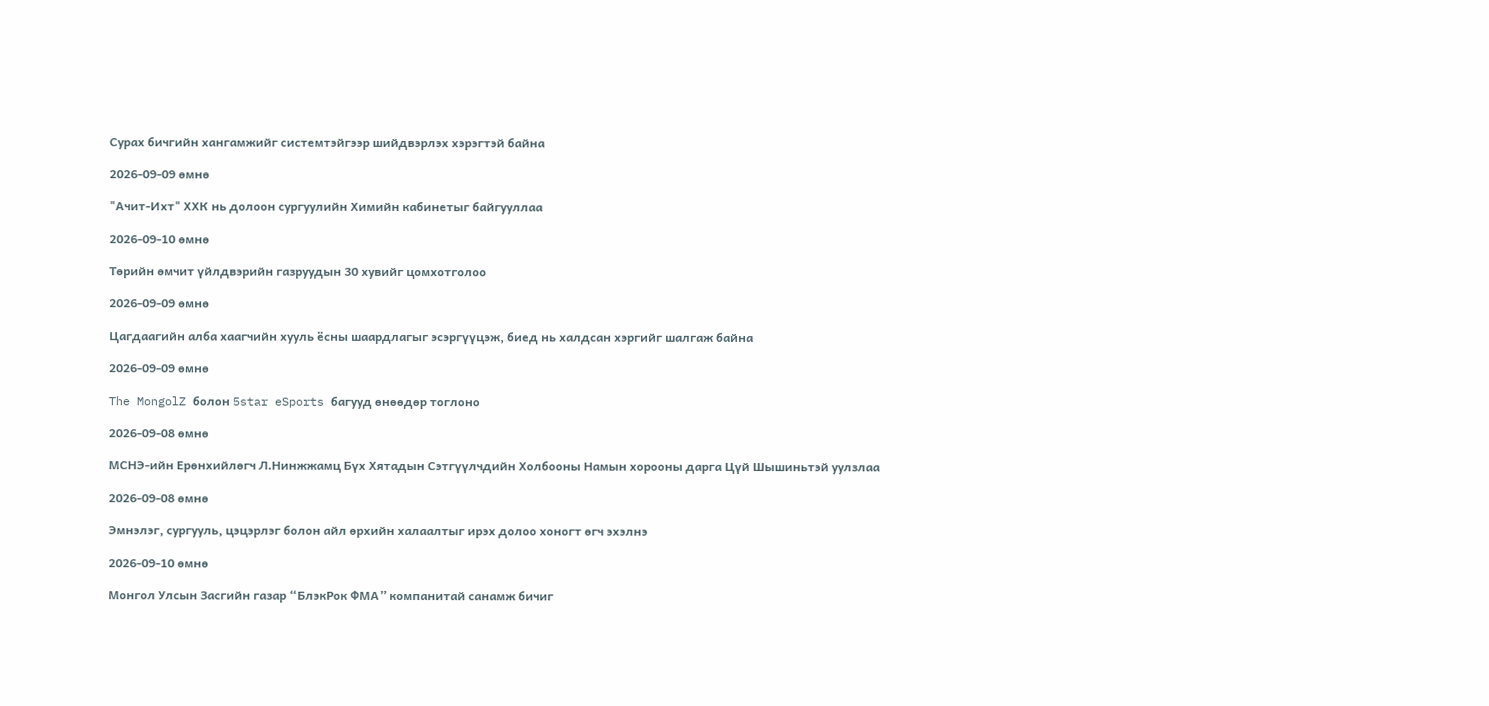Сурах бичгийн хангамжийг системтэйгээр шийдвэрлэх хэрэгтэй байна

2026-09-09 өмнө

"Ачит-Ихт" ХХК нь долоон сургуулийн Химийн кабинетыг байгууллаа

2026-09-10 өмнө

Төрийн өмчит үйлдвэрийн газруудын 30 хувийг цомхотголоо

2026-09-09 өмнө

Цагдаагийн алба хаагчийн хууль ёсны шаардлагыг эсэргүүцэж, биед нь халдсан хэргийг шалгаж байна

2026-09-09 өмнө

The MongolZ болон 5star eSports багууд өнөөдөр тоглоно

2026-09-08 өмнө

МСНЭ-ийн Ерөнхийлөгч Л.Нинжжамц Бүх Хятадын Сэтгүүлчдийн Холбооны Намын хорооны дарга Цүй Шышиньтэй уулзлаа

2026-09-08 өмнө

Эмнэлэг, сургууль, цэцэрлэг болон айл өрхийн халаалтыг ирэх долоо хоногт өгч эхэлнэ

2026-09-10 өмнө

Монгол Улсын Засгийн газар “БлэкРок ФМА” компанитай санамж бичиг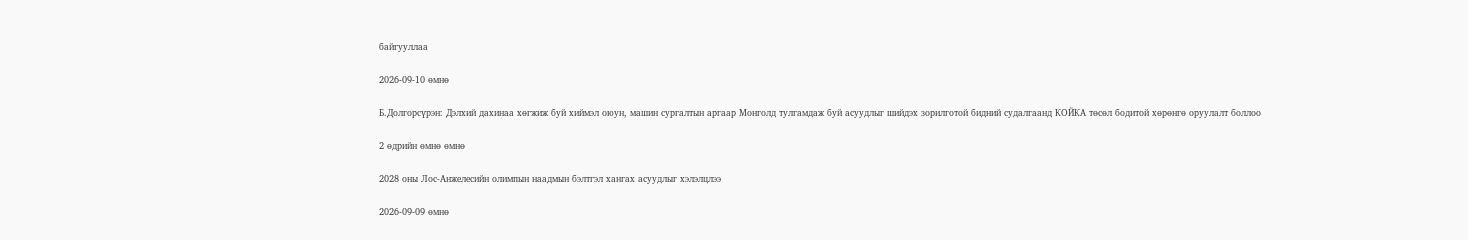байгууллаа

2026-09-10 өмнө

Б.Долгорсүрэн: Дэлхий дахинаа хөгжиж буй хиймэл оюун, машин сургалтын аргаар Монголд тулгамдаж буй асуудлыг шийдэх зорилготой бидний судалгаанд КОЙКА төсөл бодитой хөрөнгө оруулалт боллоо

2 өдрийн өмнө өмнө

2028 оны Лос-Анжелесийн олимпын наадмын бэлтгэл хангах асуудлыг хэлэлцлээ

2026-09-09 өмнө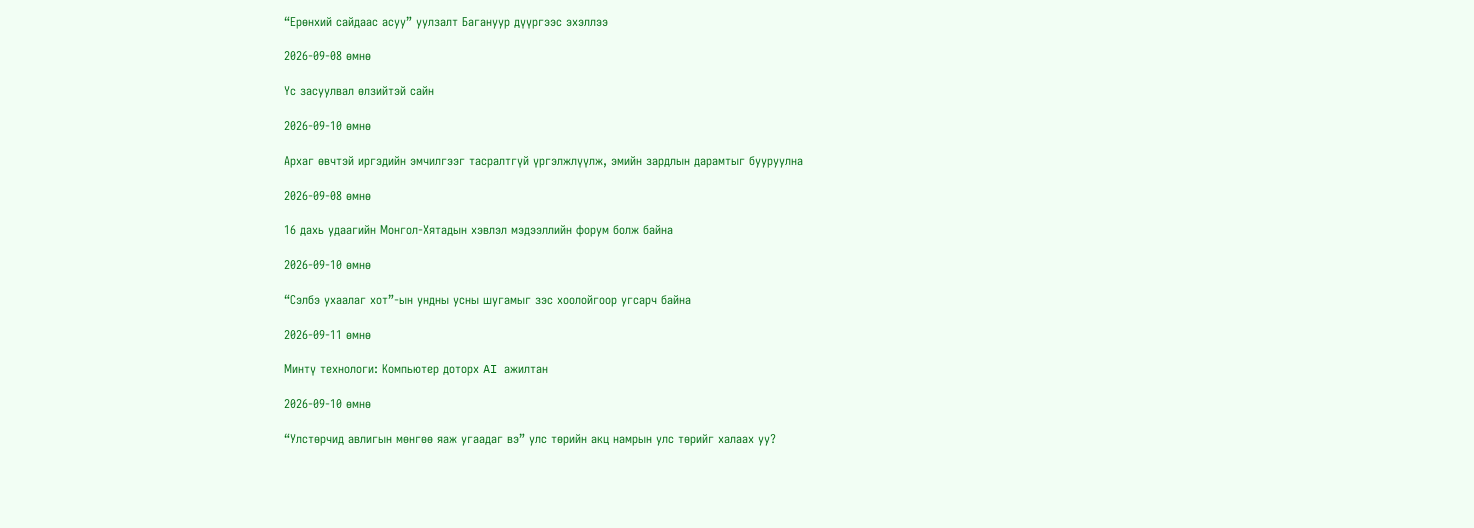“Ерөнхий сайдаас асуу” уулзалт Багануур дүүргээс эхэллээ

2026-09-08 өмнө

Үс засуулвал өлзийтэй сайн

2026-09-10 өмнө

Архаг өвчтэй иргэдийн эмчилгээг тасралтгүй үргэлжлүүлж, эмийн зардлын дарамтыг бууруулна

2026-09-08 өмнө

16 дахь удаагийн Монгол-Хятадын хэвлэл мэдээллийн форум болж байна

2026-09-10 өмнө

“Сэлбэ ухаалаг хот”-ын ундны усны шугамыг зэс хоолойгоор угсарч байна

2026-09-11 өмнө

Минтү технологи: Компьютер доторх AI ажилтан

2026-09-10 өмнө

“Улстөрчид авлигын мөнгөө яаж угаадаг вэ” улс төрийн акц намрын улс төрийг халаах уу?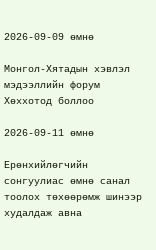2026-09-09 өмнө

Монгол-Хятадын хэвлэл мэдээллийн форум Хөххотод боллоо

2026-09-11 өмнө

Ерөнхийлөгчийн сонгуулиас өмнө санал тоолох төхөөрөмж шинээр худалдаж авна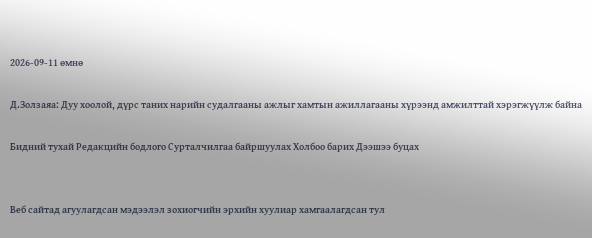2026-09-11 өмнө

Д.Золзаяа: Дуу хоолой, дүрс таних нарийн судалгааны ажлыг хамтын ажиллагааны хүрээнд амжилттай хэрэгжүүлж байна

Бидний тухай Редакцийн бодлого Сурталчилгаа байршуулах Холбоо барих Дээшээ буцах


Веб сайтад агуулагдсан мэдээлэл зохиогчийн эрхийн хуулиар хамгаалагдсан тул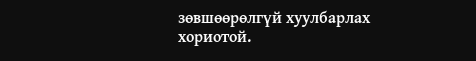зөвшөөрөлгүй хуулбарлах хориотой.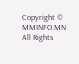Copyright © MMINFO.MN All Rights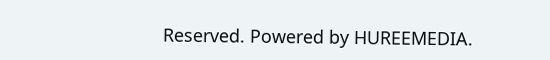Reserved. Powered by HUREEMEDIA.